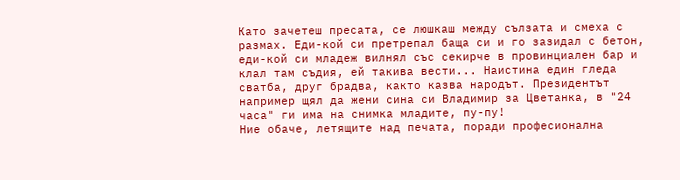Като зачетеш пресата, се люшкаш между сълзата и смеха с размах. Еди-кой си претрепал баща си и го зазидал с бетон, еди-кой си младеж вилнял със секирче в провинциален бар и клал там съдия, ей такива вести... Наистина един гледа сватба, друг брадва, както казва народът. Президентът например щял да жени сина си Владимир за Цветанка, в "24 часа" ги има на снимка младите, пу-пу!
Ние обаче, летящите над печата, поради професионална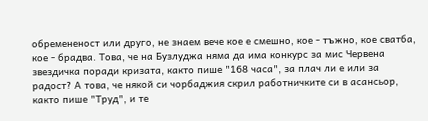обремененост или друго, не знаем вече кое е смешно, кое - тъжно, кое сватба, кое - брадва. Това, че на Бузлуджа няма да има конкурс за мис Червена звездичка поради кризата, както пише "168 часа", за плач ли е или за радост? А това, че някой си чорбаджия скрил работничките си в асансьор, както пише "Труд", и те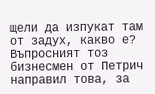щели да изпукат там от задух, какво е? Въпросният тоз бизнесмен от Петрич направил това, за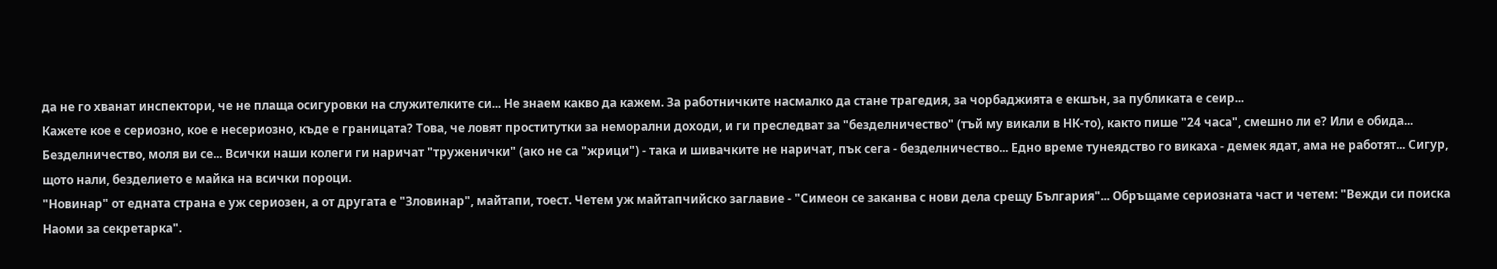да не го хванат инспектори, че не плаща осигуровки на служителките си... Не знаем какво да кажем. За работничките насмалко да стане трагедия, за чорбаджията е екшън, за публиката е сеир...
Кажете кое е сериозно, кое е несериозно, къде е границата? Това, че ловят проститутки за неморални доходи, и ги преследват за "безделничество" (тъй му викали в НК-то), както пише "24 часа", смешно ли е? Или е обида... Безделничество, моля ви се... Всички наши колеги ги наричат "труженички" (ако не са "жрици") - така и шивачките не наричат, пък сега - безделничество... Едно време тунеядство го викаха - демек ядат, ама не работят... Сигур, щото нали, безделието е майка на всички пороци.
"Новинар" от едната страна е уж сериозен, а от другата е "Зловинар", майтапи, тоест. Четем уж майтапчийско заглавие - "Симеон се заканва с нови дела срещу България"... Обръщаме сериозната част и четем: "Вежди си поиска Наоми за секретарка".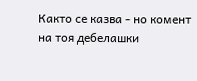Както се казва - но комент на тоя дебелашки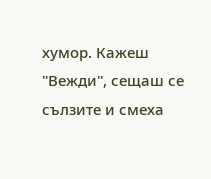хумор. Кажеш "Вежди", сещаш се сълзите и смеха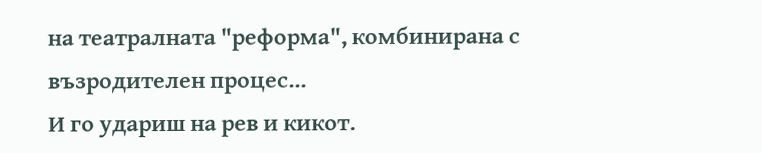на театралната "реформа", комбинирана с възродителен процес...
И го удариш на рев и кикот.